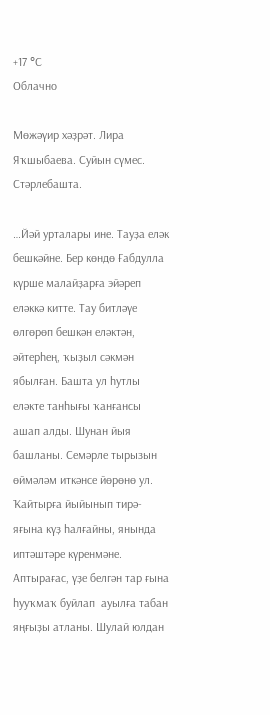+17 °С
Облачно

Мөжәүир хәҙрәт. Лира Яҡшыбаева. Суйын сүмес. Стәрлебашта.

…Йәй урталары ине. Тауҙа еләк бешкәйне. Бер көндө Ғабдулла күрше малайҙарға эйәреп еләккә китте. Тау битләүе өлгөрөп бешкән еләктән, әйтерһең, ҡыҙыл сәкмән ябылған. Башта ул һутлы еләкте танһығы ҡанғансы ашап алды. Шунан йыя башланы. Семәрле тырызын өймәләм иткәнсе йөрөнө ул. Ҡайтырға йыйынып тирә-яғына күҙ һалғайны, янында  иптәштәре күренмәне. Аптырағас, үҙе белгән тар ғына һууҡмаҡ буйлап  ауылға табан яңғыҙы атланы. Шулай юлдан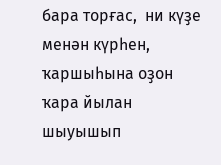бара торғас,  ни күҙе менән күрһен, ҡаршыһына оҙон ҡара йылан шыуышып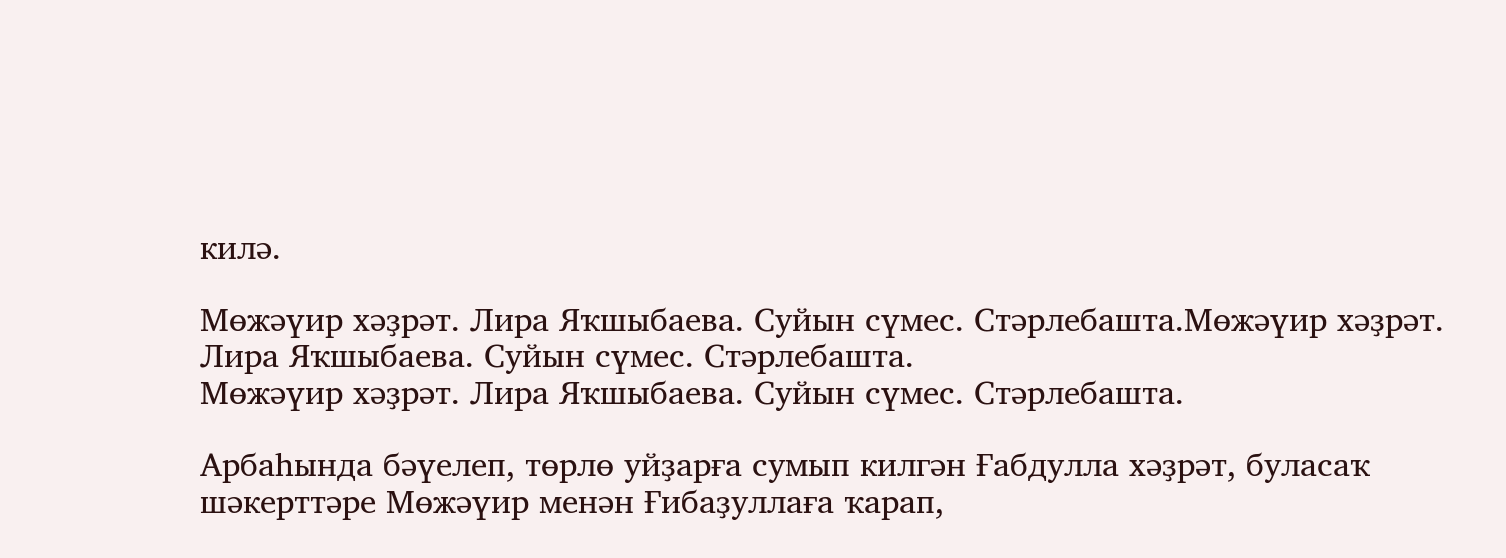килә.

Мөжәүир хәҙрәт. Лира Яҡшыбаева. Суйын сүмес. Стәрлебашта.Мөжәүир хәҙрәт. Лира Яҡшыбаева. Суйын сүмес. Стәрлебашта.
Мөжәүир хәҙрәт. Лира Яҡшыбаева. Суйын сүмес. Стәрлебашта.

Арбаһында бәүелеп, төрлө уйҙарға сумып килгән Ғабдулла хәҙрәт, буласаҡ шәкерттәре Мөжәүир менән Ғибаҙуллаға ҡарап,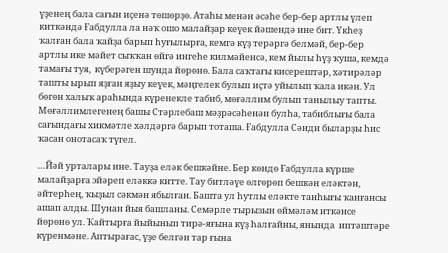үҙенең бала сағын иҫенә төшөрҙө. Атаһы менән әсәһе бер-бер артлы үлеп киткәндә Ғабдулла ла нәҡ ошо малайҙар кеүек йәшендә ине бит. Үкһеҙ ҡалған бала ҡайҙа барып һуғылырға, кемгә күҙ терәргә белмәй, бер-бер артлы ике мәйет сыҡҡан өйгә ингеһе килмәйенсә, кем йылы һүҙ ҡуша, кемдә тамағы туя,  күберәген шунда йөрөнө. Бала саҡтағы кисерештәр, хәтирәләр ташты ырып яҙған яҙыу кеүек, мәңгелек булып иҫтә уйылып ҡала икән. Ул бөгөн халыҡ араһында күренекле табиб, мөғәллим булып танылыу тапты. Мөғәллимлегенең башы Стәрлебаш мәҙрәсәһенән булһа, табиблығы бала сағындағы хикмәтле хәлдәргә барып тоташа. Ғабдулла Сәиди быларҙы һис ҡасан онотасаҡ түгел.

…Йәй урталары ине. Тауҙа еләк бешкәйне. Бер көндө Ғабдулла күрше малайҙарға эйәреп еләккә китте. Тау битләүе өлгөрөп бешкән еләктән, әйтерһең, ҡыҙыл сәкмән ябылған. Башта ул һутлы еләкте танһығы ҡанғансы ашап алды. Шунан йыя башланы. Семәрле тырызын өймәләм иткәнсе йөрөнө ул. Ҡайтырға йыйынып тирә-яғына күҙ һалғайны, янында  иптәштәре күренмәне. Аптырағас, үҙе белгән тар ғына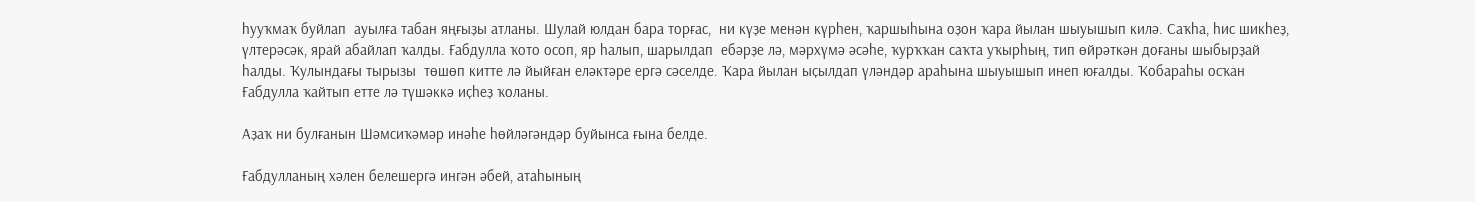һууҡмаҡ буйлап  ауылға табан яңғыҙы атланы. Шулай юлдан бара торғас,  ни күҙе менән күрһен, ҡаршыһына оҙон ҡара йылан шыуышып килә. Саҡһа, һис шикһеҙ, үлтерәсәк, ярай абайлап ҡалды. Ғабдулла ҡото осоп, яр һалып, шарылдап  ебәрҙе лә, мәрхүмә әсәһе, ҡурҡҡан саҡта уҡырһың, тип өйрәткән доғаны шыбырҙай һалды. Ҡулындағы тырызы  төшөп китте лә йыйған еләктәре ергә сәселде. Ҡара йылан ыҫылдап үләндәр араһына шыуышып инеп юғалды. Ҡобараһы осҡан Ғабдулла ҡайтып етте лә түшәккә иҫһеҙ ҡоланы.

Аҙаҡ ни булғанын Шәмсиҡәмәр инәһе һөйләгәндәр буйынса ғына белде.

Ғабдулланың хәлен белешергә ингән әбей, атаһының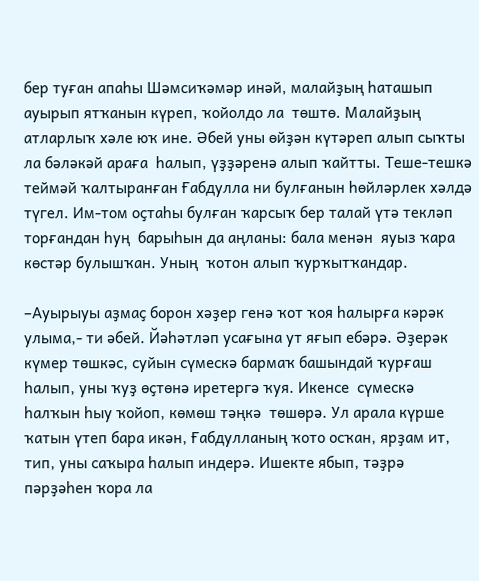бер туған апаһы Шәмсиҡәмәр инәй, малайҙың һаташып ауырып ятҡанын күреп, ҡойолдо ла  төштө. Малайҙың атларлыҡ хәле юҡ ине. Әбей уны өйҙән күтәреп алып сыҡты ла бәләкәй араға  һалып, үҙҙәренә алып ҡайтты. Теше-тешкә теймәй ҡалтыранған Ғабдулла ни булғанын һөйләрлек хәлдә түгел. Им-том оҫтаһы булған ҡарсыҡ бер талай үтә текләп торғандан һуң  барыһын да аңланы: бала менән  яуыз ҡара көстәр булышҡан. Уның  ҡотон алып ҡурҡытҡандар.

–Ауырыуы аҙмаҫ борон хәҙер генә ҡот ҡоя һалырға кәрәк улыма,- ти әбей. Йәһәтләп усағына ут яғып ебәрә. Әҙерәк күмер төшкәс, суйын сүмескә бармаҡ башындай ҡурғаш һалып, уны ҡуҙ өҫтөнә иретергә ҡуя. Икенсе  сүмескә һалҡын һыу ҡойоп, көмөш тәңкә  төшөрә. Ул арала күрше ҡатын үтеп бара икән, Ғабдулланың ҡото осҡан, ярҙам ит, тип, уны саҡыра һалып индерә. Ишекте ябып, тәҙрә пәрҙәһен ҡора ла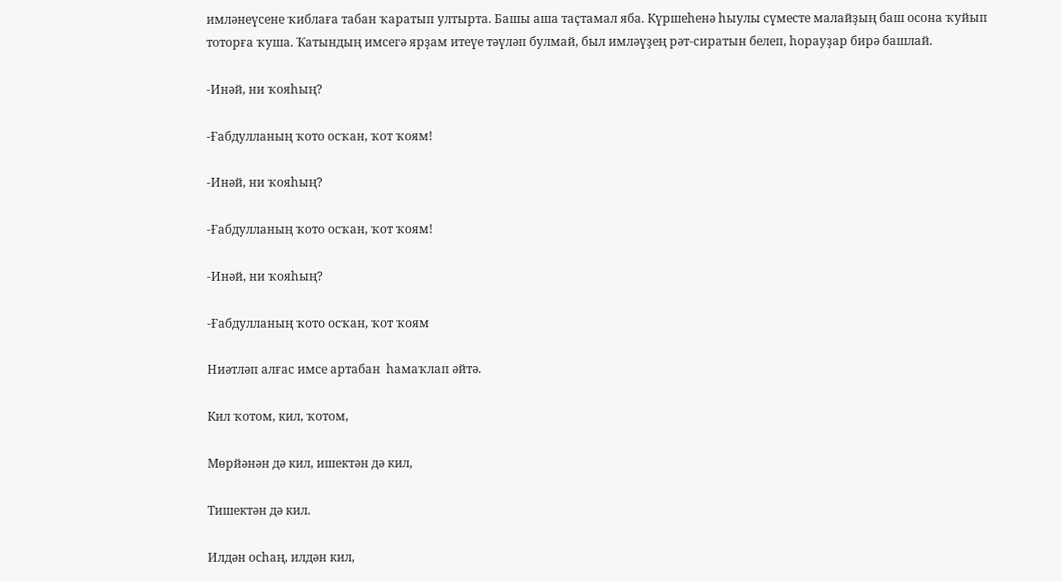имләнеүсене ҡиблаға табан ҡаратып ултырта. Башы аша таҫтамал яба. Күршеһенә һыулы сүместе малайҙың баш осона ҡуйып тоторға ҡуша. Ҡатындың имсегә ярҙам итеүе тәүләп булмай, был имләүҙең рәт-сиратын белеп, һорауҙар бирә башлай.

-Инәй, ни ҡояһың?

-Ғабдулланың ҡото осҡан, ҡот ҡоям!

-Инәй, ни ҡояһың?

-Ғабдулланың ҡото осҡан, ҡот ҡоям!

-Инәй, ни ҡояһың?

-Ғабдулланың ҡото осҡан, ҡот ҡоям

Ниәтләп алғас имсе артабан  һамаҡлап әйтә.

Кил ҡотом, кил, ҡотом,

Мөрйәнән дә кил, ишектән дә кил,

Тишектән дә кил.

Илдән осһаң, илдән кил,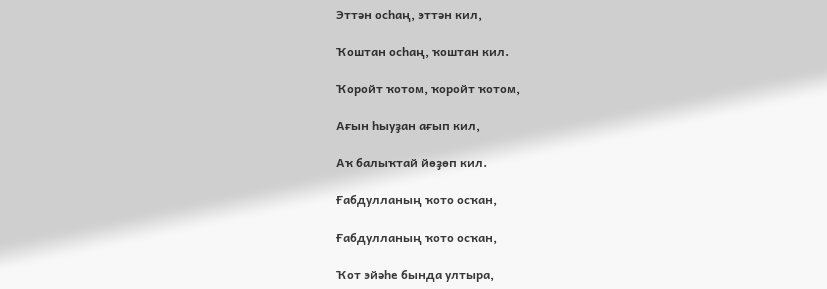Эттән осһаң, эттән кил,

Ҡоштан осһаң, ҡоштан кил.

Ҡоройт ҡотом, ҡоройт ҡотом,

Ағын һыуҙан ағып кил,

Аҡ балыҡтай йөҙөп кил.

Ғабдулланың ҡото осҡан,

Ғабдулланың ҡото осҡан,

Ҡот эйәһе бында ултыра,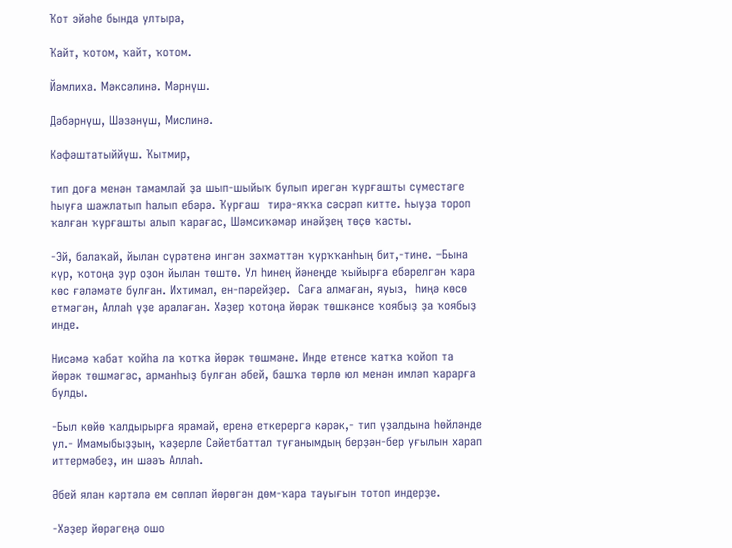Ҡот эйәһе бында ултыра,

Ҡайт, ҡотом, ҡайт, ҡотом.

Йәмлиха. Мәксәлинә. Мәрнүш.

Дәбәрнүш, Шәзәнүш, Мислинә.

Кәфәштатыййүш. Ҡытмир,

тип доға менән тамамлай ҙа шып-шыйыҡ булып ирегән ҡурғашты сүместәге һыуға шажлатып һалып ебәрә. Ҡурғаш  тирә-яҡҡа сәсрәп китте. Һыуҙа тороп ҡалған ҡурғашты алып ҡарағас, Шәмсиҡәмәр инәйҙең төҫө ҡасты.

-Эй, балаҡай, йылан сүрәтенә ингән зәхмәттән ҡурҡҡанһың бит,-тине. –Бына күр, ҡотоңа ҙур оҙон йылан төштө. Ул һинең йәнеңде ҡыйырға ебәрелгән ҡара көс ғәләмәте булған. Ихтимал, ен-пәрейҙер.  Саға алмаған, яуыз,  һиңә көсө етмәгән, Аллаһ үҙе аралаған. Хәҙер ҡотоңа йөрәк төшкәнсе ҡоябыҙ ҙа ҡоябыҙ инде.

Нисәмә ҡабат ҡойһа ла ҡотҡа йөрәк төшмәне. Инде етенсе ҡатҡа ҡойоп та йөрәк төшмәгәс, арманһыҙ булған әбей, башҡа төрлө юл менән имләп ҡарарға булды.

-Был көйө ҡалдырырға ярамай, еренә еткерергә кәрәк,- тип үҙалдына һөйләнде ул.- Имамыбыҙҙың, ҡәҙерле Сәйетбаттал туғанымдың берҙән-бер уғылын харап иттермәбеҙ, ин шәәъ Аллаһ.

Әбей ялан кәртәлә ем сөпләп йөрөгән дөм-ҡара тауығын тотоп индерҙе.

-Хәҙер йөрәгеңә ошо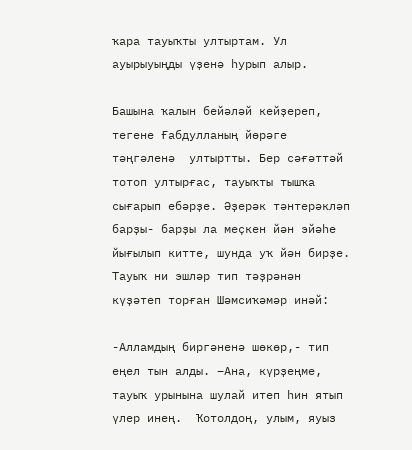ҡара тауыҡты ултыртам. Ул ауырыуыңды үҙенә һурып алыр.

Башына ҡалын бейәләй кейҙереп, тегене Ғабдулланың йөрәге тәңгәленә  ултыртты. Бер сәғәттәй тотоп ултырғас, тауыҡты тышҡа сығарып ебәрҙе. Әҙерәк тәнтерәкләп барҙы- барҙы ла меҫкен йән эйәһе йығылып китте, шунда уҡ йән бирҙе. Тауыҡ ни эшләр тип тәҙрәнән күҙәтеп торған Шәмсиҡәмәр инәй:

-Алламдың биргәненә шөкөр,- тип еңел тын алды. –Ана, күрҙеңме, тауыҡ урынына шулай итеп һин ятып үлер инең.  Ҡотолдоң, улым, яуыз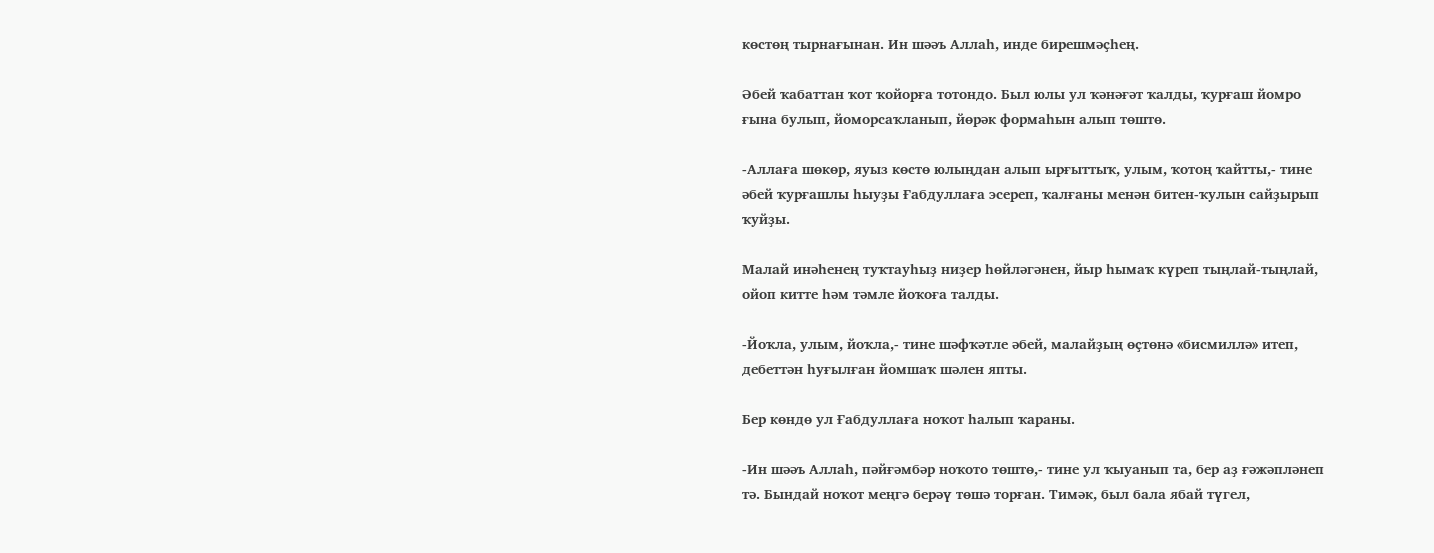көстөң тырнағынан. Ин шәәъ Аллаһ, инде бирешмәҫһең.

Әбей ҡабаттан ҡот ҡойорға тотондо. Был юлы ул ҡәнәғәт ҡалды, ҡурғаш йомро ғына булып, йоморсаҡланып, йөрәк формаһын алып төштө.

-Аллаға шөкөр, яуыз көстө юлыңдан алып ырғыттыҡ, улым, ҡотоң ҡайтты,- тине әбей ҡурғашлы һыуҙы Ғабдуллаға эсереп, ҡалғаны менән битен-ҡулын сайҙырып ҡуйҙы.

Малай инәһенең туҡтауһыҙ ниҙер һөйләгәнен, йыр һымаҡ күреп тыңлай-тыңлай, ойоп китте һәм тәмле йоҡоға талды.

-Йоҡла, улым, йоҡла,- тине шәфҡәтле әбей, малайҙың өҫтөнә «бисмиллә» итеп, дебеттән һуғылған йомшаҡ шәлен япты.

Бер көндө ул Ғабдуллаға ноҡот һалып ҡараны.

-Ин шәәъ Аллаһ, пәйғәмбәр ноҡото төштө,- тине ул ҡыуанып та, бер аҙ ғәжәпләнеп тә. Бындай ноҡот меңгә берәү төшә торған. Тимәк, был бала ябай түгел,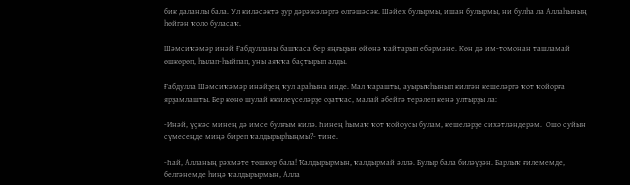бик даланлы бала. Ул киләсәктә ҙур дәрәжәләргә өлгәшәсәк. Шәйех булырмы, ишан булырмы, ни булһа ла Аллаһының һөйгән ҡоло буласаҡ.

Шәмсиҡәмәр инәй Ғабдулланы башҡаса бер яңғыҙын өйөнә ҡайтарып ебәрмәне. Көн дә им-томонан ташламай өшкөрөп, һылап-һыйпап, уны аяҡҡа баҫтырып алды.

Ғабдулла Шәмсиҡәмәр инәйҙең ҡул араһына инде. Мал ҡарашты, ауырыҡһынып килгән кешеләргә ҡот ҡойорға ярҙамлашты. Бер көнө шулай ккилеүселәрҙе оҙатҡас, малай әбейгә терәлеп кенә ултырҙы ла:

-Инәй, үҫкәс минең дә имсе булғым килә. Һинең һымаҡ ҡот ҡойоусы булам, кешеләрҙе сихәтләндерәм.  Ошо суйын сүмесеңде миңә биреп ҡалдырырһыңмы?- тине.

-Һай, Алланың рәхмәте төшкөр бала! Ҡалдырырмын, ҡалдырмай әллә. Булыр бала биләүҙән. Барлыҡ ғилемемде, белгәнемде һиңә ҡалдырырмын, Алла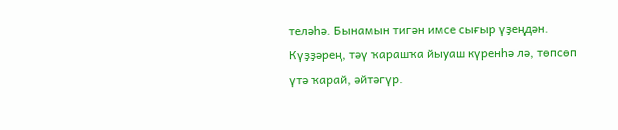теләһә. Бынамын тигән имсе сығыр үҙеңдән. Күҙҙәрең, тәү ҡарашҡа йыуаш күренһә лә, төпсөп үтә ҡарай, әйтәгүр.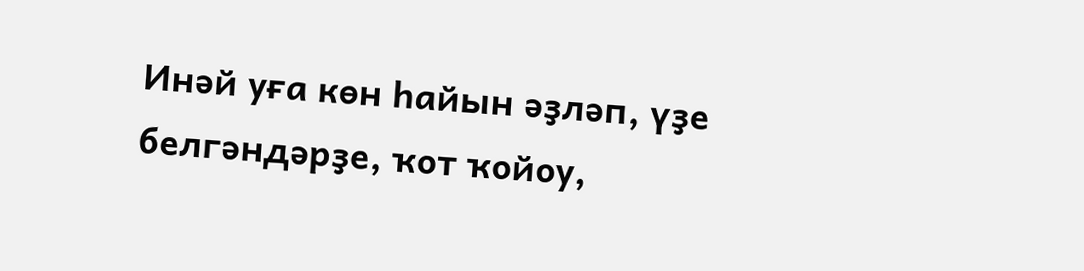Инәй уға көн һайын әҙләп, үҙе белгәндәрҙе, ҡот ҡойоу,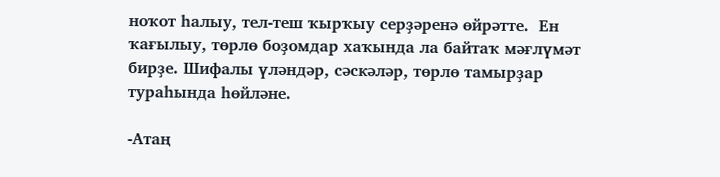ноҡот һалыу, тел-теш ҡырҡыу серҙәренә өйрәтте.  Ен ҡағылыу, төрлө боҙомдар хаҡында ла байтаҡ мәғлүмәт бирҙе. Шифалы үләндәр, сәскәләр, төрлө тамырҙар тураһында һөйләне.

-Атаң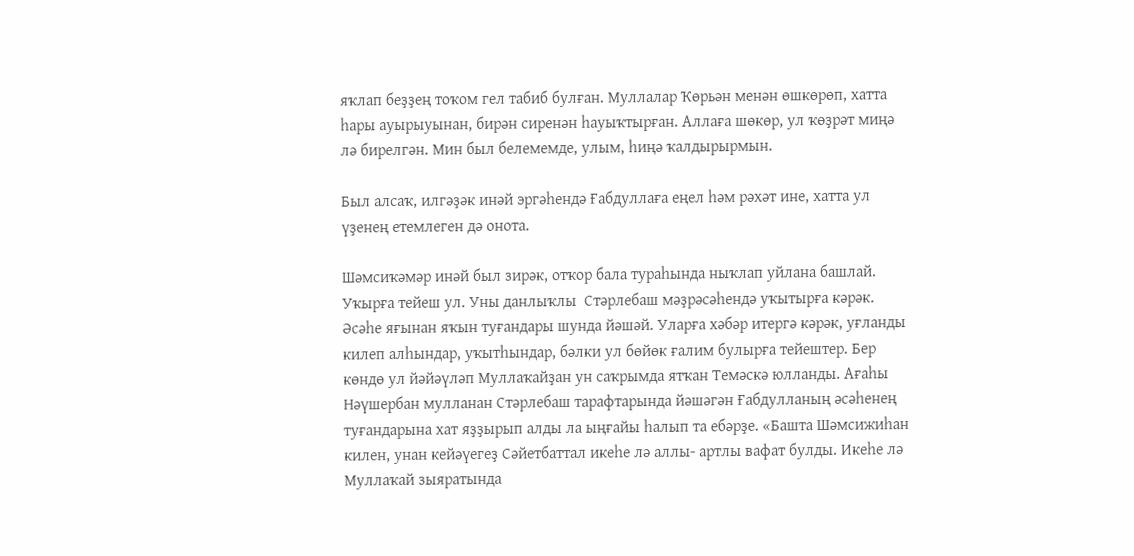яҡлап беҙҙең тоҡом гел табиб булған. Муллалар Ҡөрьән менән өшкөрөп, хатта һары ауырыуынан, бирән сиренән һауыҡтырған. Аллаға шөкөр, ул ҡөҙрәт миңә лә бирелгән. Мин был белемемде, улым, һиңә ҡалдырырмын.

Был алсаҡ, илгәҙәк инәй эргәһендә Ғабдуллаға еңел һәм рәхәт ине, хатта ул үҙенең етемлеген дә онота.

Шәмсиҡәмәр инәй был зирәк, отҡор бала тураһында ныҡлап уйлана башлай. Уҡырға тейеш ул. Уны данлыҡлы  Стәрлебаш мәҙрәсәһендә уҡытырға кәрәк. Әсәһе яғынан яҡын туғандары шунда йәшәй. Уларға хәбәр итергә кәрәк, уғланды килеп алһындар, уҡытһындар, бәлки ул бөйөк ғалим булырға тейештер. Бер көндө ул йәйәүләп Муллаҡайҙан ун саҡрымда ятҡан Темәскә юлланды. Ағаһы Нәүшербан мулланан Стәрлебаш тарафтарында йәшәгән Ғабдулланың әсәһенең туғандарына хат яҙҙырып алды ла ыңғайы һалып та ебәрҙе. «Башта Шәмсижиһан килен, унан кейәүегеҙ Сәйетбаттал икеһе лә аллы- артлы вафат булды. Икеһе лә Муллаҡай зыяратында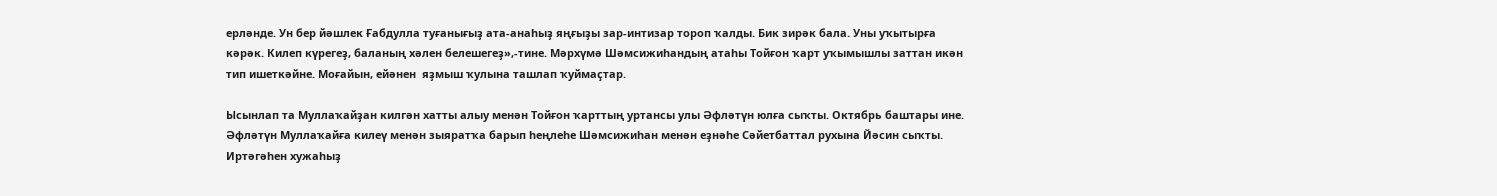ерләнде. Ун бер йәшлек Ғабдулла туғанығыҙ ата-анаһыҙ яңғыҙы зар-интизар тороп ҡалды. Бик зирәк бала. Уны уҡытырға кәрәк. Килеп күрегеҙ, баланың хәлен белешегеҙ»,-тине. Мәрхүмә Шәмсижиһандың атаһы Тойғон ҡарт уҡымышлы заттан икән тип ишеткәйне. Моғайын, ейәнен  яҙмыш ҡулына ташлап ҡуймаҫтар.

Ысынлап та Муллаҡайҙан килгән хатты алыу менән Тойғон ҡарттың уртансы улы Әфләтүн юлға сыҡты. Октябрь баштары ине.  Әфләтүн Муллаҡайға килеү менән зыяратҡа барып һеңлеһе Шәмсижиһан менән еҙнәһе Сәйетбаттал рухына Йәсин сыҡты. Иртәгәһен хужаһыҙ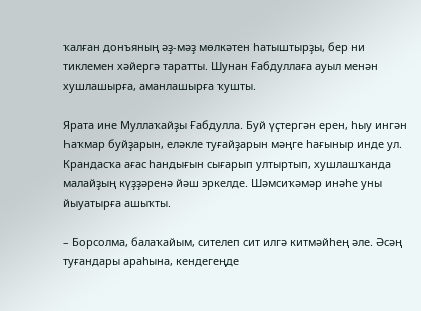ҡалған донъяның әҙ-мәҙ мөлкәтен һатыштырҙы, бер ни тиклемен хәйергә таратты. Шунан Ғабдуллаға ауыл менән хушлашырға, аманлашырға ҡушты.

Ярата ине Муллаҡайҙы Ғабдулла. Буй үҫтергән ерен, һыу ингән Һаҡмар буйҙарын, еләкле туғайҙарын мәңге һағыныр инде ул. Крандасҡа ағас һандығын сығарып ултыртып, хушлашҡанда малайҙың күҙҙәренә йәш эркелде. Шәмсиҡәмәр инәһе уны йыуатырға ашыҡты.

– Борсолма, балаҡайым, сителеп сит илгә китмәйһең әле. Әсәң туғандары араһына, кендегеңде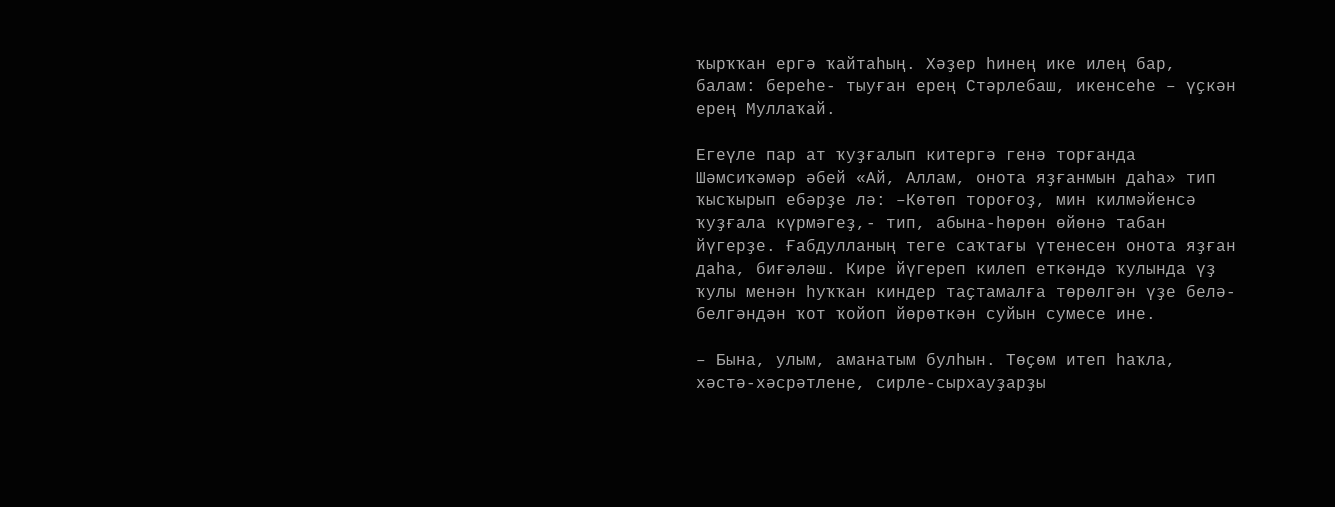ҡырҡҡан ергә ҡайтаһың. Хәҙер һинең ике илең бар, балам: береһе- тыуған ерең Стәрлебаш, икенсеһе – үҫкән ерең Муллаҡай.

Егеүле пар ат ҡуҙғалып китергә генә торғанда Шәмсиҡәмәр әбей «Ай, Аллам, онота яҙғанмын даһа» тип ҡысҡырып ебәрҙе лә: –Көтөп тороғоҙ, мин килмәйенсә ҡуҙғала күрмәгеҙ,- тип, абына-һөрөн өйөнә табан йүгерҙе. Ғабдулланың теге саҡтағы үтенесен онота яҙған даһа, биғәләш. Кире йүгереп килеп еткәндә ҡулында үҙ ҡулы менән һуҡҡан киндер таҫтамалға төрөлгән үҙе белә-белгәндән ҡот ҡойоп йөрөткән суйын сумесе ине.

– Бына, улым, аманатым булһын. Төҫөм итеп һаҡла, хәстә-хәсрәтлене, сирле-сырхауҙарҙы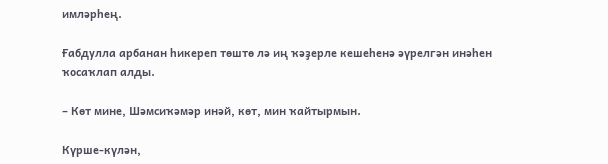имләрһең.

Ғабдулла арбанан һикереп төштө лә иң ҡәҙерле кешеһенә әүрелгән инәһен ҡосаҡлап алды.

– Көт мине, Шәмсиҡәмәр инәй, көт, мин ҡайтырмын.

Күрше-күлән,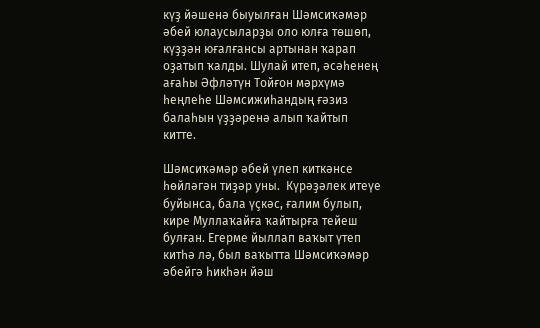күҙ йәшенә быуылған Шәмсиҡәмәр әбей юлаусыларҙы оло юлға төшөп, күҙҙән юғалғансы артынан ҡарап оҙатып ҡалды. Шулай итеп, әсәһенең ағаһы Әфләтүн Тойғон мәрхүмә һеңлеһе Шәмсижиһандың ғәзиз балаһын үҙҙәренә алып ҡайтып китте.

Шәмсиҡәмәр әбей үлеп киткәнсе һөйләгән тиҙәр уны.  Күрәҙәлек итеүе буйынса, бала үҫкәс, ғалим булып, кире Муллаҡайға ҡайтырға тейеш булған. Егерме йыллап ваҡыт үтеп китһә лә, был ваҡытта Шәмсиҡәмәр әбейгә һикһән йәш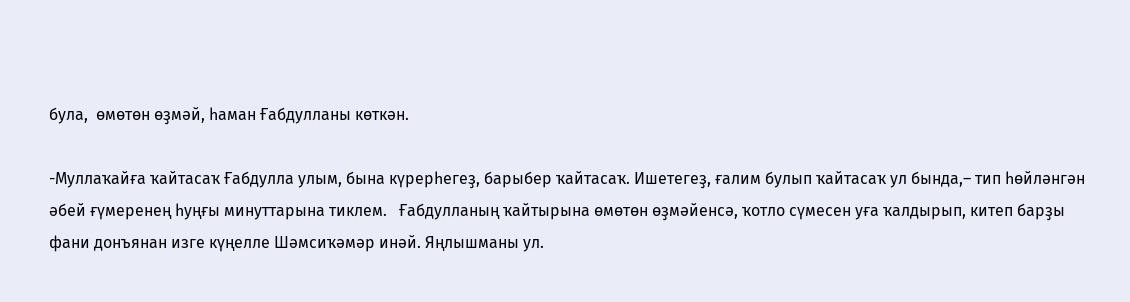була,  өмөтөн өҙмәй, һаман Ғабдулланы көткән.

-Муллаҡайға ҡайтасаҡ Ғабдулла улым, бына күрерһегеҙ, барыбер ҡайтасаҡ. Ишетегеҙ, ғалим булып ҡайтасаҡ ул бында,– тип һөйләнгән әбей ғүмеренең һуңғы минуттарына тиклем.   Ғабдулланың ҡайтырына өмөтөн өҙмәйенсә, ҡотло сүмесен уға ҡалдырып, китеп барҙы фани донъянан изге күңелле Шәмсиҡәмәр инәй. Яңлышманы ул.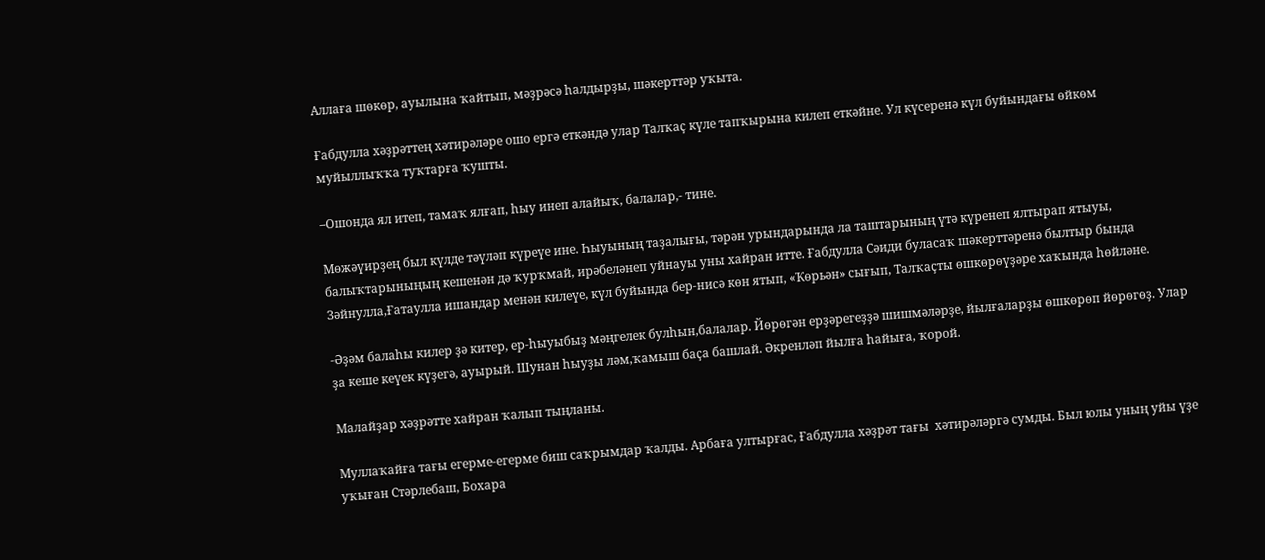Аллаға шөкөр, ауылына ҡайтып, мәҙрәсә һалдырҙы, шәкерттәр уҡыта.

Ғабдулла хәҙрәттең хәтирәләре ошо ергә еткәндә улар Талҡаҫ күле тапҡырына килеп еткәйне. Ул күсеренә күл буйындағы өйкөм муйыллыҡҡа туҡтарға ҡушты.

–Ошонда ял итеп, тамаҡ ялғап, һыу инеп алайыҡ, балалар,- тине.

Мөжәүирҙең был күлде тәүләп күреүе ине. Һыуының таҙалығы, тәрән урындарында ла таштарының үтә күренеп ялтырап ятыуы,  балыҡтарыныңың кешенән дә ҡурҡмай, ирәбеләнеп уйнауы уны хайран итте. Ғабдулла Сәиди буласаҡ шәкерттәренә былтыр бында  Зәйнулла,Ғатаулла ишандар менән килеүе, күл буйында бер-нисә көн ятып, «Ҡөрьән» сығып, Талҡаҫты өшкөрөүҙәре хаҡында һөйләне.

-Әҙәм балаһы килер ҙә китер, ер-һыуыбыҙ мәңгелек булһын,балалар. Йөрөгән ерҙәрегеҙҙә шишмәләрҙе, йылғаларҙы өшкөрөп йөрөгөҙ. Улар ҙа кеше кеүек күҙегә, ауырый. Шунан һыуҙы ләм,ҡамыш баҫа башлай. Әкренләп йылға һайыға, ҡорой.

Малайҙар хәҙрәтте хайран ҡалып тыңланы.

Муллаҡайға тағы егерме-егерме биш саҡрымдар ҡалды. Арбаға ултырғас, Ғабдулла хәҙрәт тағы  хәтирәләргә сумды. Был юлы уның уйы үҙе уҡыған Стәрлебаш, Бохара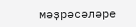мәҙрәсәләре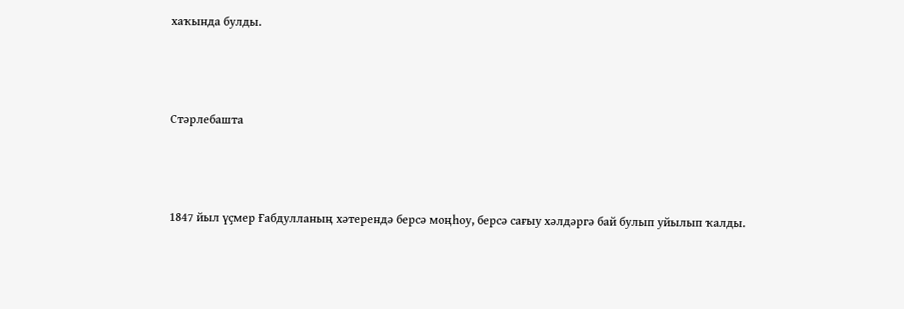хаҡында булды.



Стәрлебашта



1847 йыл үҫмер Ғабдулланың хәтерендә берсә моңһоу, берсә сағыу хәлдәргә бай булып уйылып ҡалды.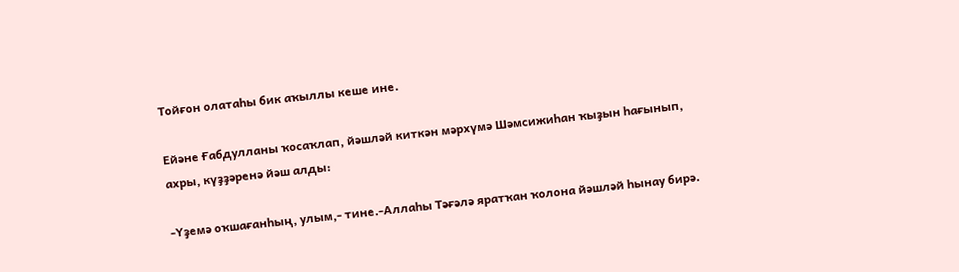Тойғон олатаһы бик аҡыллы кеше ине.

Ейәне Ғабдулланы ҡосаҡлап, йәшләй киткән мәрхүмә Шәмсижиһан ҡыҙын һағынып, ахры, күҙҙәренә йәш алды:

-Үҙемә оҡшағанһың, улым,- тине.-Аллаһы Тәғәлә яратҡан ҡолона йәшләй һынау бирә.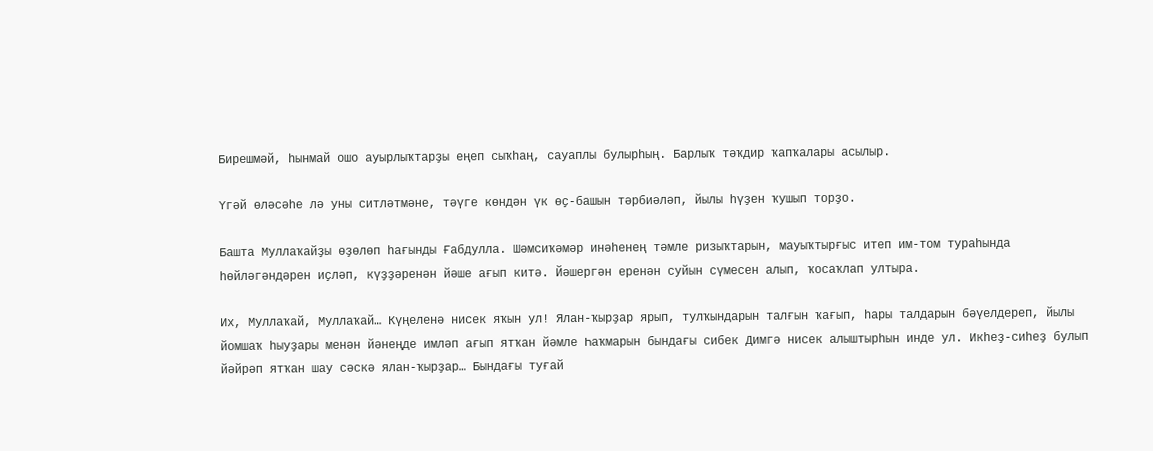Бирешмәй, һынмай ошо ауырлыҡтарҙы еңеп сыҡһаң, сауаплы булырһың. Барлыҡ тәҡдир ҡапҡалары асылыр.

Үгәй өләсәһе лә уны ситләтмәне, тәүге көндән үк өҫ-башын тәрбиәләп, йылы һүҙен ҡушып торҙо.

Башта Муллаҡайҙы өҙөлөп һағынды Ғабдулла. Шәмсиҡәмәр инәһенең тәмле ризыҡтарын, мауыҡтырғыс итеп им-том тураһында һөйләгәндәрен иҫләп, күҙҙәренән йәше ағып китә. Йәшергән еренән суйын сүмесен алып, ҡосаҡлап ултыра.

Их, Муллаҡай, Муллаҡай… Күңеленә нисек яҡын ул! Ялан-ҡырҙар ярып, тулҡындарын талғын ҡағып, һары талдарын бәүелдереп, йылы йомшаҡ һыуҙары менән йәнеңде имләп ағып ятҡан йәмле Һаҡмарын бындағы сибек Димгә нисек алыштырһын инде ул. Икһеҙ-сиһеҙ булып йәйрәп ятҡан шау сәскә ялан-ҡырҙар… Бындағы туғай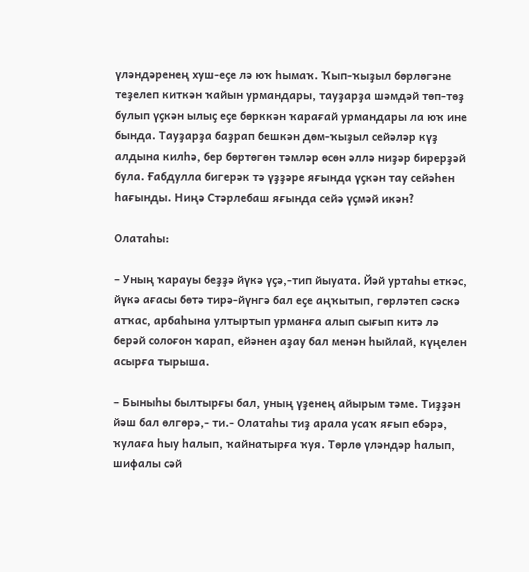үләндәренең хуш-еҫе лә юҡ һымаҡ. Ҡып-ҡыҙыл бөрлөгәне теҙелеп киткән ҡайын урмандары, тауҙарҙа шәмдәй төп-төҙ булып үҫкән ылыҫ еҫе бөрккән ҡарағай урмандары ла юҡ ине бында. Тауҙарҙа баҙрап бешкән дөм-ҡыҙыл сейәләр күҙ алдына килһә, бер бөртөгөн тәмләр өсөн әллә ниҙәр бирерҙәй була. Ғабдулла бигерәк тә үҙҙәре яғында үҫкән тау сейәһен һағынды. Ниңә Стәрлебаш яғында сейә үҫмәй икән?

Олатаһы:

– Уның ҡарауы беҙҙә йүкә үҫә,-тип йыуата. Йәй уртаһы еткәс, йүкә ағасы бөтә тирә-йүнгә бал еҫе аңҡытып, гөрләтеп сәскә атҡас, арбаһына ултыртып урманға алып сығып китә лә берәй солоғон ҡарап, ейәнен аҙау бал менән һыйлай, күңелен асырға тырыша.

– Быныһы былтырғы бал, уның үҙенең айырым тәме. Тиҙҙән йәш бал өлгөрә,- ти.- Олатаһы тиҙ арала усаҡ яғып ебәрә, ҡулаға һыу һалып, ҡайнатырға ҡуя. Төрлө үләндәр һалып, шифалы сәй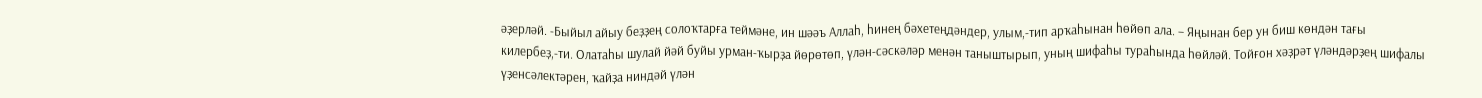әҙерләй. -Быйыл айыу беҙҙең солоҡтарға теймәне, ин шәәъ Аллаһ, һинең бәхетеңдәндер, улым,-тип арҡаһынан һөйөп ала. – Яңынан бер ун биш көндән тағы килербеҙ,-ти. Олатаһы шулай йәй буйы урман-ҡырҙа йөрөтөп, үлән-сәскәләр менән таныштырып, уның шифаһы тураһында һөйләй. Тойғон хәҙрәт үләндәрҙең шифалы үҙенсәлектәрен, ҡайҙа ниндәй үлән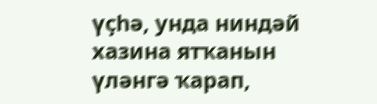үҫһә, унда ниндәй хазина ятҡанын үләнгә ҡарап,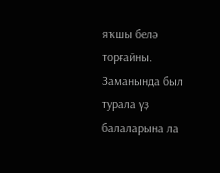яҡшы белә торғайны. Заманында был турала үҙ балаларына ла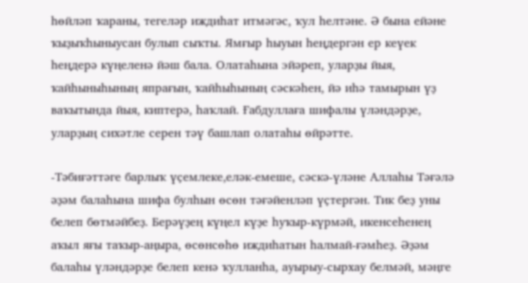һөйләп ҡараны, тегеләр иждиһат итмәгәс, ҡул һелтәне. Ә бына ейәне ҡыҙыҡһыныусан булып сыҡты. Ямғыр һыуын һеңдергән ер кеүек һеңдерә күңеленә йәш бала. Олатаһына эйәреп, уларҙы йыя, ҡайһыныһының япрағын, ҡайһыһының сәскәһен, йә иһә тамырын үҙ ваҡытында йыя, киптерә, һаҡлай. Ғабдуллаға шифалы үләндәрҙе, уларҙың сихәтле серен тәү башлап олатаһы өйрәтте.

-Тәбиғәттәге барлыҡ үҫемлеке,еләк-емеше, сәскә-үләне Аллаһы Тәғәлә әҙәм балаһына шифа булһын өсөн тәғәйенләп үҫтергән. Тик беҙ уны белеп бөтмәйбеҙ. Берәүҙең күңел күҙе һуҡыр-күрмәй, икенсеһенең аҡыл яғы таҡыр-аңыра, өсөнсөһө иждиһатын һалмай-ғәмһеҙ. Әҙәм балаһы үләндәрҙе белеп кенә ҡулланһа, ауырыу-сырхау белмәй, мәңге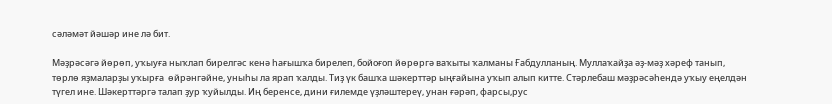сәләмәт йәшәр ине лә бит.

Мәҙрәсәгә йөрөп, уҡыуға ныҡлап бирелгәс кенә һағышҡа бирелеп, бойоғоп йөрөргә ваҡыты ҡалманы Ғабдулланың. Муллаҡайҙа әҙ-мәҙ хәреф танып, төрлө яҙмаларҙы уҡырға  өйрәнгәйне, уныһы ла ярап ҡалды. Тиҙ үк башҡа шәкерттәр ыңғайына уҡып алып китте. Стәрлебаш мәҙрәсәһендә уҡыу еңелдән түгел ине. Шәкерттәргә талап ҙур ҡуйылды. Иң беренсе, дини ғилемде үҙләштереү, унан ғәрәп, фарсы,рус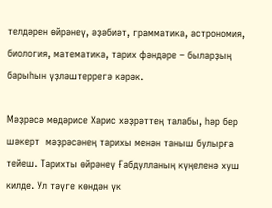телдәрен өйрәнеү, әҙәбиәт, грамматика, астрономия, биология, математика, тарих фәндәре – быларҙың барыһын үҙләштеррегә кәрәк.

Мәҙрәсә мөдәрисе Харис хәҙрәттең талабы, һәр бер шәкерт  мәҙрәсәнең тарихы менән таныш булырға тейеш. Тарихты өйрәнеү Ғабдулланың күңеленә хуш килде. Ул тәүге көндән үк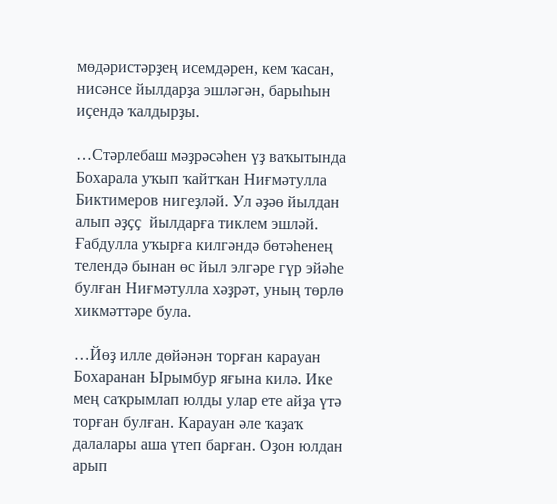мөдәристәрҙең исемдәрен, кем ҡасан, нисәнсе йылдарҙа эшләгән, барыһын иҫендә ҡалдырҙы.

…Стәрлебаш мәҙрәсәһен үҙ ваҡытында Бохарала уҡып ҡайтҡан Ниғмәтулла Биктимеров нигеҙләй. Ул әҙәө йылдан  алып әҙҫҫ  йылдарға тиклем эшләй. Ғабдулла уҡырға килгәндә бөтәһенең телендә бынан өс йыл элгәре гүр эйәһе булған Ниғмәтулла хәҙрәт, уның төрлө хикмәттәре була.

…Йөҙ илле дөйәнән торған карауан Бохаранан Ырымбур яғына килә. Ике мең саҡрымлап юлды улар ете айҙа үтә торған булған. Карауан әле ҡаҙаҡ далалары аша үтеп барған. Оҙон юлдан арып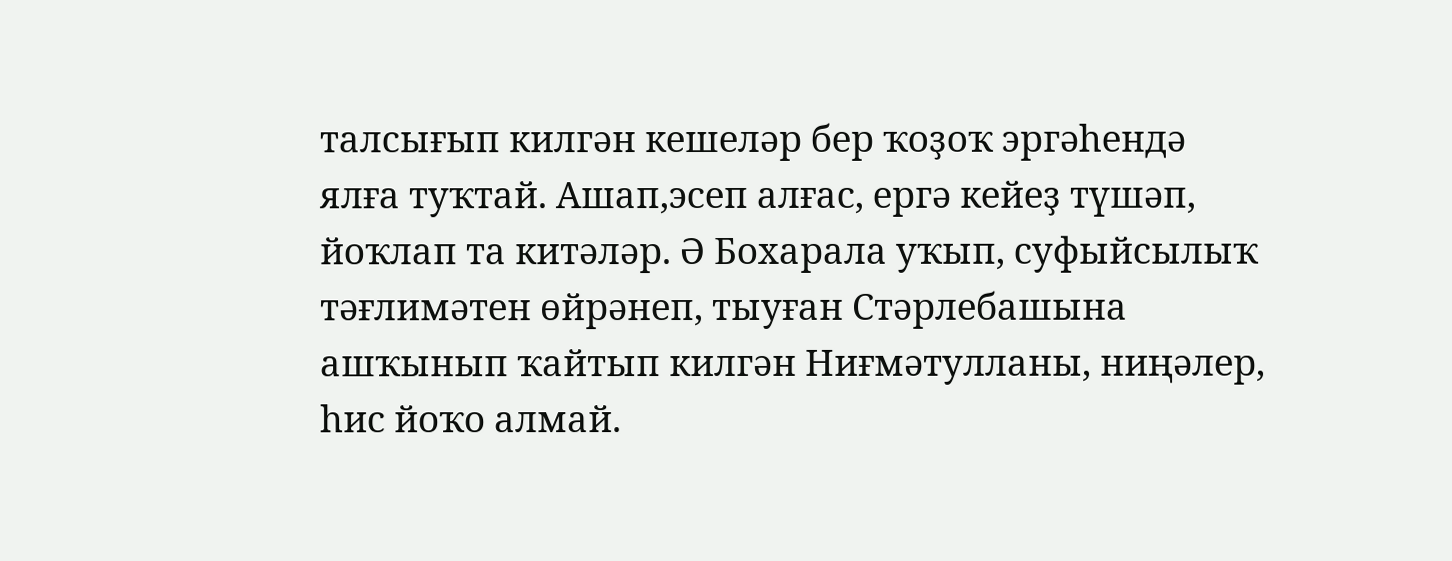талсығып килгән кешеләр бер ҡоҙоҡ эргәһендә ялға туҡтай. Ашап,эсеп алғас, ергә кейеҙ түшәп, йоҡлап та китәләр. Ә Бохарала уҡып, суфыйсылыҡ тәғлимәтен өйрәнеп, тыуған Стәрлебашына ашҡынып ҡайтып килгән Ниғмәтулланы, ниңәлер, һис йоҡо алмай.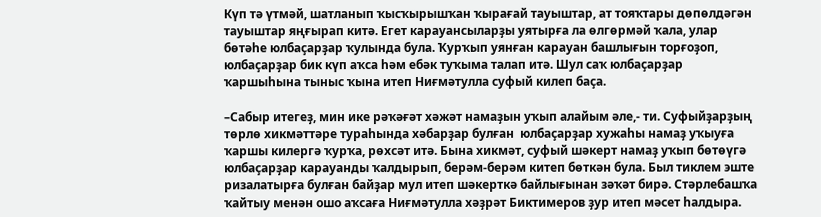Күп тә үтмәй, шатланып ҡысҡырышҡан ҡырағай тауыштар, ат тояҡтары дөпөлдәгән тауыштар яңғырап китә. Егет карауансыларҙы уятырға ла өлгөрмәй ҡала, улар бөтәһе юлбаҫарҙар ҡулында була. Ҡурҡып уянған карауан башлығын торғоҙоп, юлбаҫарҙар бик күп аҡса һәм ебәк туҡыма талап итә. Шул саҡ юлбаҫарҙар ҡаршыһына тыныс ҡына итеп Ниғмәтулла суфый килеп баҫа.

–Сабыр итегеҙ, мин ике рәҡәғәт хәжәт намаҙын уҡып алайым әле,- ти. Суфыйҙарҙың төрлө хикмәттәре тураһында хәбарҙар булған  юлбаҫарҙар хужаһы намаҙ уҡыуға ҡаршы килергә ҡурҡа, рөхсәт итә. Бына хикмәт, суфый шәкерт намаҙ уҡып бөтөүгә юлбаҫарҙар карауанды ҡалдырып, берәм-берәм китеп бөткән була. Был тиклем эште ризалатырға булған байҙар мул итеп шәкерткә байлығынан зәҡәт бирә. Стәрлебашҡа ҡайтыу менән ошо аҡсаға Ниғмәтулла хәҙрәт Биктимеров ҙур итеп мәсет һалдыра.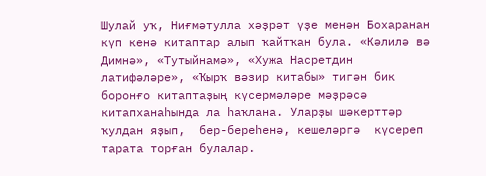Шулай уҡ, Ниғмәтулла хәҙрәт үҙе менән Бохаранан күп кенә китаптар алып ҡайтҡан була. «Кәлилә вә Димнә», «Тутыйнамә», «Хужа Насретдин латифәләре», «Ҡырҡ вәзир китабы» тигән бик боронғо китаптаҙың күсермәләре мәҙрәсә китапханаһында ла һаҡлана. Уларҙы шәкерттәр ҡулдан яҙып,  бер-береһенә, кешеләргә  күсереп тарата торған булалар.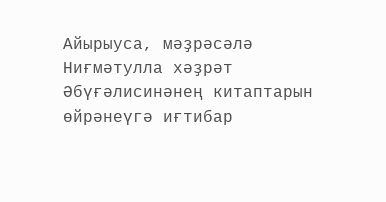Айырыуса, мәҙрәсәлә Ниғмәтулла хәҙрәт Әбүғәлисинәнең китаптарын өйрәнеүгә иғтибар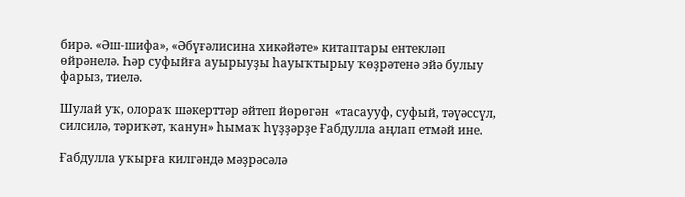бирә. «Әш-шифа», «Әбүғәлисина хикәйәте» китаптары ентекләп өйрәнелә. Һәр суфыйға ауырыуҙы һауыҡтырыу ҡөҙрәтенә эйә булыу фарыз, тиелә.

Шулай уҡ, олораҡ шәкерттәр әйтеп йөрөгән  «тасаууф, суфый, тәүәссүл, силсилә, тәриҡәт, ҡанун» һымаҡ һүҙҙәрҙе Ғабдулла аңлап етмәй ине.

Ғабдулла уҡырға килгәндә мәҙрәсәлә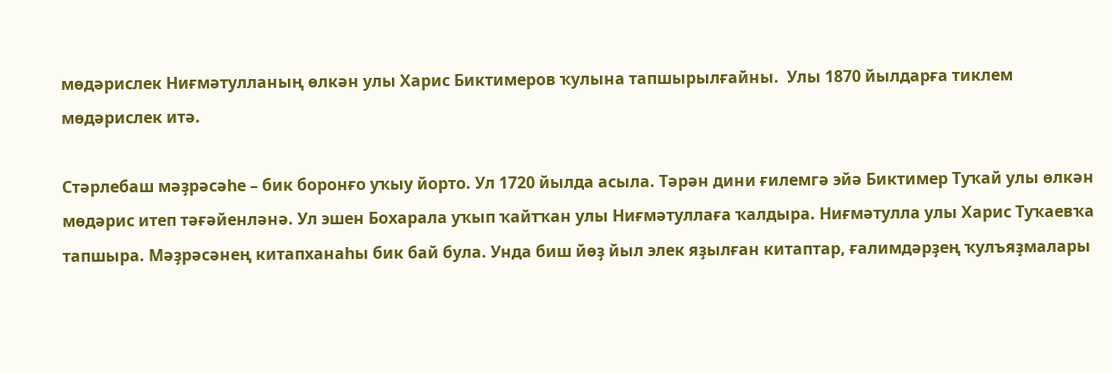мөдәрислек Ниғмәтулланың өлкән улы Харис Биктимеров ҡулына тапшырылғайны.  Улы 1870 йылдарға тиклем мөдәрислек итә.

Стәрлебаш мәҙрәсәһе – бик боронғо уҡыу йорто. Ул 1720 йылда асыла. Тәрән дини ғилемгә эйә Биктимер Туҡай улы өлкән мөдәрис итеп тәғәйенләнә. Ул эшен Бохарала уҡып ҡайтҡан улы Ниғмәтуллаға ҡалдыра. Ниғмәтулла улы Харис Туҡаевҡа тапшыра. Мәҙрәсәнең китапханаһы бик бай була. Унда биш йөҙ йыл элек яҙылған китаптар, ғалимдәрҙең ҡулъяҙмалары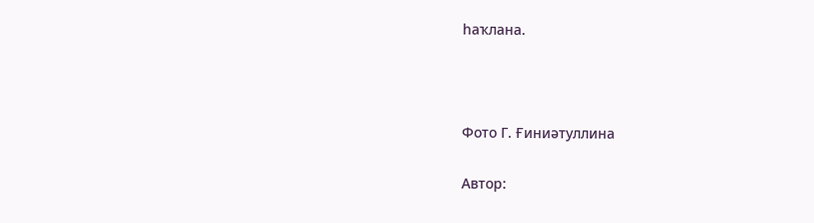һаҡлана.



Фото Г. Ғиниәтуллина

Автор: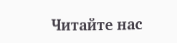Читайте нас